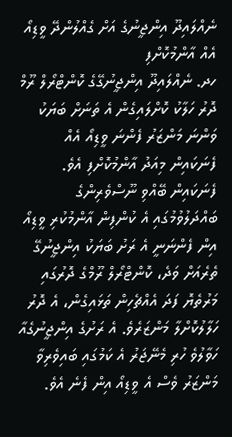ނެއްލައިދޫ އިންޖީނުގެ އަށް ގެއްލުންދޭ ވީޑިއޯ އެއް އާންމުކޮށްފި
ހދ. ނެއްލައިދޫ އިންޖީނުގޭގެ ކޮންޓްރޯލް ރޫމް ދޮރު ހަލާކު ކޮށްލައިގެން އެ ތަނަށް ބަޔަކު ވަންނަ މަންޒަރު ފެންނަ ވީޑިއޯ އެއް ފެނަކައިން މިއަދު އާންމުކޮށްފި އެވެ.
ފެނަކައިން ބޭއްވި ނޫސްވެރިންގެ ބައްދަލުވުމުގައި އެ ކުންފިން އާންމުކުރި ވީޑިއޯ އިން ފެންނަނީ އެ ރަށު ބަޔަކު އިންޖީނުގޭ ތެރެއަށް ވަދެ، ކޮންޓްރޯލް ރޫމްގެ ދޮރުގައި މަރުތެޔޮ ފަދަ އެއްޗެހިން ތަޅައިގެން، އެ ދޮރު ހަލާލުކޮށްލާ މަންޒަރެވެ. އެ ރަށުގެ އިންޖީނުގެއާ ހަވާލުވެ ހުރި މެނޭޖަރު އެ ކަމުގައި ބައިވެރިވާ މަންޒަރު ވެސް އެ ވީޑިއޯ އިން ފެނެ އެވެ.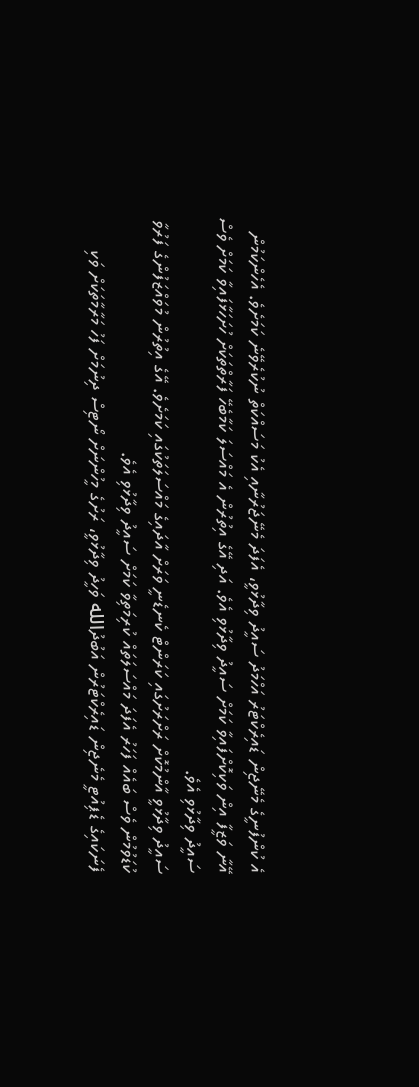އެ ކުންފުނީގެ މެނޭޖިން ޑައިރެކްޓަރު އަހްމަދު ސައީދު ވިދާޅުވީ، އެފަދަ މެނޭޖަރުނާއި އެކު މަސައްކަތް ނުކުރެވޭނެ ކަމަށެވެ. އެހެންކަމުން އޭނާ ވަޒީފާ އިން ވަކިކޮށްފައިވާ ކަމަށް ސައީދު ވިދާޅުވި އެވެ. އަދި އޭގެ އިތުރުން އެ މައްސަލަ ކަމާބެހޭ ފަރާތްތަކަށް ހުށަހަޅާފައިވާ ކަމަށް ވެސް ސައީދު ވިދާޅުވި އެވެ.
ސައީދު ވިދާޅުވީ އާންމުކޮށް ރަށްރަށުގައި ކަރަންޓް ކެނޑެނީ ވަރަށް އާދައިގެ މައްސަލަތަކުގައި ކަމަށެވެ. އޭގެ އިތުރުން މުވައްޒަފުންގެ ފަރުވާ ކުޑަވުމުން ވެސް ބައެއް ފަހަރު އެފަދަ މައްސަލަތައް ކުރިމަތިވާ ކަމަށް ސައީދު ވިދާޅުވި އެވެ.
ފެނަކައިގެ ޑެޕިއުޓީ މެނެޖިން ޑައިރެކްޓަރުން އަބުދުالله ވަހީދު ވިދާޅުވީ، ރަށުގެ މީހުންނަށް ނޯޓިސް ދިނުމަށް ފަހު މަރާމާތަކަށް ވަކި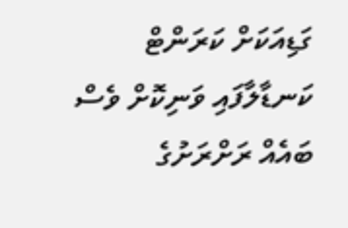ގަޑިއަކަށް ކަރަންޓް ކަނޑާލާފައި ވަނިކޮށް ވެސް ބައެއް ރަށްރަށުގެ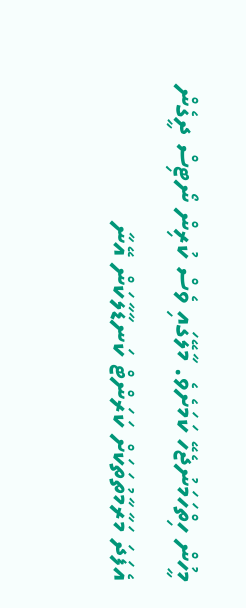މީހުން ހިތްހަމަނުޖެހޭ ކަމަށެވެ. މާލޭގައި ވެސް ކުރިން ނޯޓިސް ދީގެން އެފަދަ މަރާމާތުތަކަށް ކަރަންޓް ކަނޑާލާކަން އޭނާ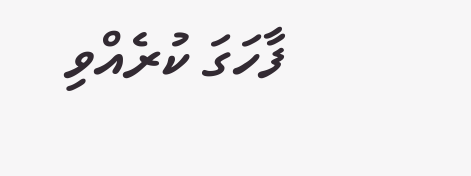ފާހަގަ ކުރެއްވި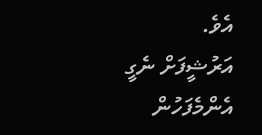އެވެ.
އަރުޝީފަށް ނެގީ
އެންމެފަހުން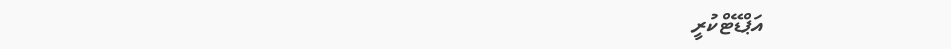އަޕްޑޭޓްކުރީ